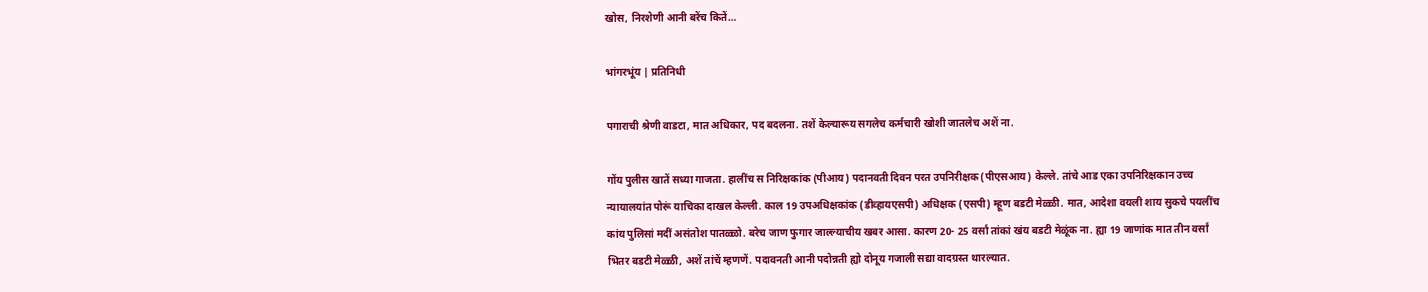खोस, निरशेणी आनी बरेंच कितें…

भांगरभूंय | प्रतिनिधी

पगाराची श्रेणी वाडटा, मात अधिकार, पद बदलना. तशें केल्यारूय सगलेच कर्मचारी खोशी जातलेच अशें ना.

गोंय पुलीस खातें सध्या गाजता. हालींच स निरिक्षकांक (पीआय) पदानवती दिवन परत उपनिरीक्षक (पीएसआय) केल्ले. तांचे आड एका उपनिरिक्षकान उच्च न्यायालयांत पोरूं याचिका दाखल केल्ली. काल 19 उपअधिक्षकांक (डीव्हायएसपी) अधिक्षक (एसपी) म्हूण बडटी मेळ्ळी. मात, आदेशा वयली शाय सुकचे पयलींच कांय पुलिसां मदीं असंतोश पातळ्ळो. बरेच जाण फुगार जाल्ल्याचीय खबर आसा. कारण 20- 25 वर्सां तांकां खंय बडटी मेळूंक ना. ह्या 19 जाणांक मात तीन वर्सां भितर बडटी मेळ्ळी, अशें तांचें म्हणणें. पदावनती आनी पदोन्नती ह्यो दोनूय गजाली सद्या वादग्रस्त थारल्यात.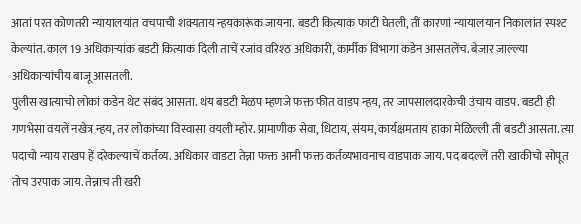आतां परत कोणतरी न्यायालयांत वचपाची शक्यताय न्हयकारूंक जायना. बडटी कित्याक फाटीं घेतली, तीं कारणां न्यायालयान निकालांत स्पश्ट केल्यांत. काल 19 अधिकाऱ्यांक बडटी कित्याक दिली ताचें रजांव वरिश्ठ अधिकारी, कार्मीक विभागा कडेन आसतलेंच. बेजार जाल्ल्या अधिकाऱ्यांचीय बाजू आसतली.
पुलीस खात्याचो लोकां कडेन थेट संबंद आसता. थंय बडटी मेळप म्हणजे फक्त फीत वाडप न्हय, तर जापसालदारकेची उंचाय वाडप. बडटी ही गणभेसा वयलें नखेत्र न्हय, तर लोकांच्या विस्वासा वयली म्होर. प्रामाणीक सेवा, धिटाय, संयम, कार्यक्षमताय हाका मेळिल्ली ती बडटी आसता. त्या पदाचो न्याय राखप हें दरेकल्याचें कर्तव्य. अधिकार वाडटा तेन्ना फक्त आनी फक्त कर्तव्यभावनाच वाडपाक जाय. पद बदल्लें तरी खाकीचो सोपूत तोच उरपाक जाय. तेन्नाच ती खरी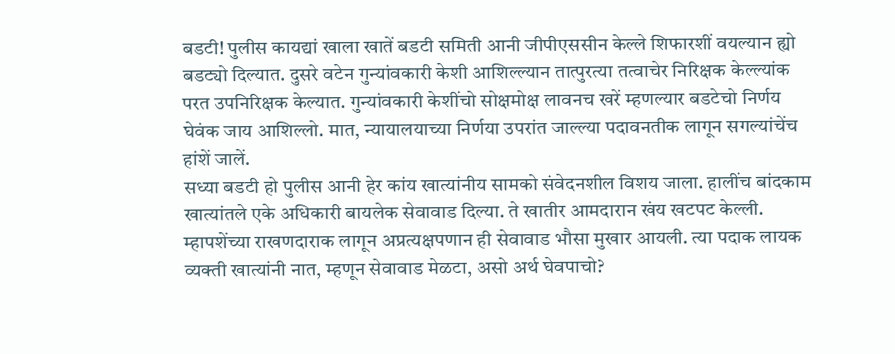बडटी! पुलीस कायद्यां खाला खातें बडटी समिती आनी जीपीएससीन केल्ले शिफारशीं वयल्यान ह्यो बडट्यो दिल्यात. दुसरे वटेन गुन्यांवकारी केशी आशिल्ल्यान तात्पुरत्या तत्वाचेर निरिक्षक केल्ल्यांक परत उपनिरिक्षक केल्यात. गुन्यांवकारी केशींचो सोक्षमोक्ष लावनच खरें म्हणल्यार बडटेचो निर्णय घेवंक जाय आशिल्लो. मात, न्यायालयाच्या निर्णया उपरांत जाल्ल्या पदावनतीक लागून सगल्यांचेंच हांशें जालें.
सध्या बडटी हो पुलीस आनी हेर कांय खात्यांनीय सामको संवेदनशील विशय जाला. हालींच बांदकाम खात्यांतले एके अधिकारी बायलेक सेवावाड दिल्या. ते खातीर आमदारान खंय खटपट केल्ली. म्हापशेंच्या राखणदाराक लागून अप्रत्यक्षपणान ही सेवावाड भौसा मुखार आयली. त्या पदाक लायक व्यक्ती खात्यांनी नात, म्हणून सेवावाड मेळटा, असो अर्थ घेवपाचो?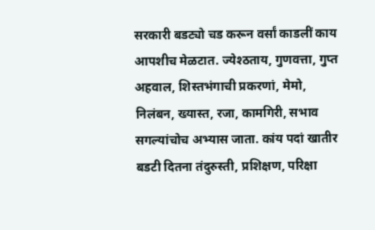सरकारी बडट्यो चड करून वर्सां काडलीं काय आपशीच मेळटात. ज्येश्ठताय, गुणवत्ता, गुप्त अहवाल, शिस्तभंगाची प्रकरणां, मेमो, निलंबन, ख्यास्त, रजा, कामगिरी, सभाव सगल्यांचोच अभ्यास जाता. कांय पदां खातीर बडटी दितना तंदुरुस्ती, प्रशिक्षण, परिक्षा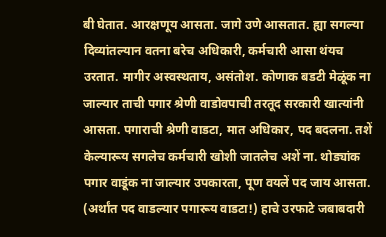बी घेतात. आरक्षणूय आसता. जागे उणे आसतात. ह्या सगल्या दिव्यांतल्यान वतना बरेच अधिकारी, कर्मचारी आसा थंयच उरतात. मागीर अस्वस्थताय, असंतोश. कोणाक बडटी मेळूंक ना जाल्यार ताची पगार श्रेणी वाडोवपाची तरतूद सरकारी खात्यांनी आसता. पगाराची श्रेणी वाडटा, मात अधिकार, पद बदलना. तशें केल्यारूय सगलेच कर्मचारी खोशी जातलेच अशें ना. थोड्यांक पगार वाडूंक ना जाल्यार उपकारता, पूण वयलें पद जाय आसता. (अर्थांत पद वाडल्यार पगारूय वाडटा!) हाचे उरफाटे जबाबदारी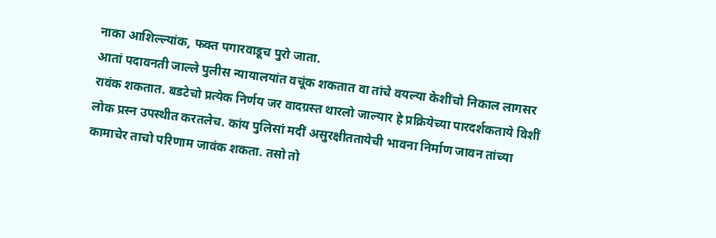नाका आशिल्ल्यांक, फक्त पगारवाडूच पुरो जाता.
आतां पदावनती जाल्ले पुलीस न्यायालयांत वचूंक शकतात वा तांचे वयल्या केशींचो निकाल लागसर रावंक शकतात. बडटेचो प्रत्येक निर्णय जर वादग्रस्त थारलो जाल्यार हे प्रक्रियेच्या पारदर्शकताये विशीं लोक प्रस्न उपस्थीत करतलेच. कांय पुलिसां मदीं असुरक्षीततायेची भावना निर्माण जावन तांच्या कामाचेर ताचो परिणाम जावंक शकता. तसो तो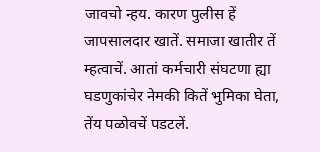जावचो न्हय. कारण पुलीस हें जापसालदार खातें. समाजा खातीर तें म्हत्वाचें. आतां कर्मचारी संघटणा ह्या घडणुकांचेर नेमकी कितें भुमिका घेता, तेंय पळोवचें पडटलें.